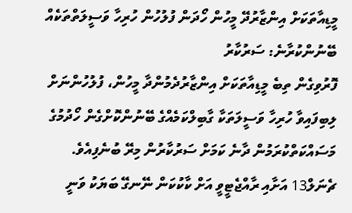މީޑިއާތަކަށް އިންޒާރުދޭ މީހުން ހޯދަން ފުލުހުން ހުރިހާ ވަސީލަތްތަކެއް ބޭނުންކުރާނެ: ސަރުކާރު
ފޮރުވިގެން ތިބެ މީޑިއާތަކަށް އިންޒާރުދެމުންދާ މީހުން، ފުލުހުންނަށް ލިބިފައިވާ ހުރިހާ ވަސީލަތަކާ ގާބިލްކަމެއްގެ ބޭނުންކޮށްގެން ހޯދުމުގެ މަސައްކަތްކުރަމުން ދާނެ ކަމަށް ސަރުކާރުން މިރޭ ބުނެފިއެވެ.
ޗެނަލް13 އަށާއި ރާއްޖެޓީވީ އަށް ކާކުކަން ނޭނގޭ ބަޔަކު ވަނީ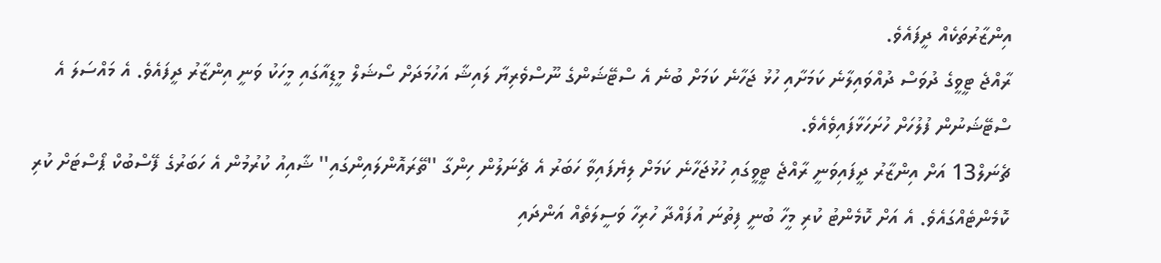އިންޒާރުތަކެއް ދީފައެވެ.
ރާއްޖެ ޓީވީގެ ދުވަސް ދުއްވައިލާނެ ކަމަށާއި ހުޅު ޖަހާނެ ކަމަށް ބުނެ އެ ސްޓޭޝަންގެ ނޫސްވެރިޔާ ލައިޝާ އަހުމަދަށް ސޯޝަލް މީޑިއާގައި މީހަކު ވަނީ އިންޒާރު ދީފައެވެ. އެ މައްސަލަ އެ ސްޓޭޝަނުން ފުލުހަށް ހުށަހަޅާފައިވެއެވެ.
ޗެނަލް13 އަށް އިންޒާރު ދީފައިވަނީ ރާއްޖެ ޓީވީގައި ހުޅުޖަހާނެ ކަމަށް ލިޔެފައިވާ ހަބަރު އެ ޗެނަލުން ހިންގާ ''ތޭރައޮންލައިންގައި'' ޝާއިއު ކުރުމުން އެ ހަބަރުގެ ފޭސްބުކް ޕޯސްޓަށް ކުރި ކޮމެންޓެއްގައެވެ. އެ އަށް ކޮމެންޓު ކުރި މީހާ ބުނީ ފިތުނަ އުފައްދާ ހުރިހާ ވަސީލަތެއް އަންދައި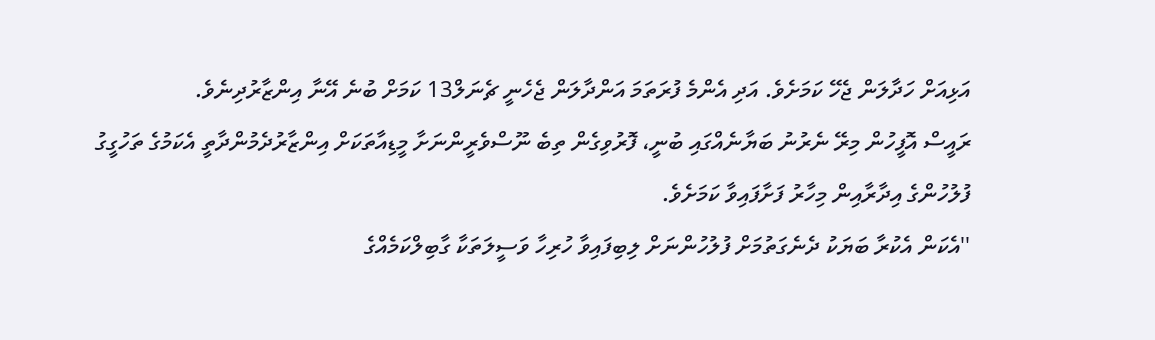އަޅިއަށް ހަދާލަން ޖެހޭ ކަމަށެވެ. އަދި އެންމެ ފުރަތަމަ އަންދާލަން ޖެހެނީ ޗެނަލް13 ކަމަށް ބުނެ އޭނާ އިންޒާރުދިނެވެ.
ރައީސް އޮފީހުން މިރޭ ނެރުނު ބަޔާނެއްގައި ބުނީ، ފޮރުވިގެން ތިބެ ނޫސްވެރީންނަށާ މީޑިއާތަކަށް އިންޒާރުދެމުންދާތީ އެކަމުގެ ތަހުގީގު ފުލުހުންގެ އިދާރާއިން މިހާރު ފަށާފައިވާ ކަމަށެވެ.
''އެކަން އެކުރާ ބަޔަކު ދެނެގަތުމަށް ފުލުހުންނަށް ލިބިފައިވާ ހުރިހާ ވަސީލަތަކާ ގާބިލްކަމެއްގެ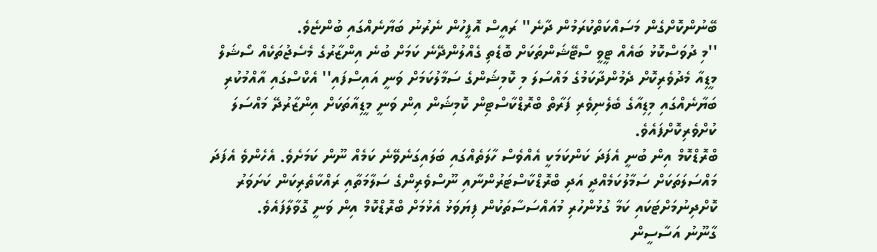ބޭނުންކޮށްގެން މަސައްކަތްކުރަމުން ދާނެ'' ރައީސް އޮފީހުން ނެރުނު ބަޔާނެއްގައި ބުންޏެވެ.
''މި ދުވަސްކޮޅު ބައެއް ޓީވީ ސްޓޭޝަންތަކަށް ބޮޑެތި ގެއްލުންދޭނެ ކަމަށް ބުނެ އިންޒާރުގެ މެސެޖުތަކެއް ސޯޝަލް މީޑިއާ މެދުވެރިކޮށް ދެމުންދާކަމުގެ މައްސަލަ މި ކޮމިޝަންގެ ސަމާލުކަމަށް ވަނީ އައިސްފައި'' އެކްސްގައި އާއްމުކުރި ބަޔާނެއްގައި މިޑިއާގެ ބެލެނިވެރި ފަރާތް ބްރޮޑްކާސްޓިން ކޮމިޝަން އިން ވަނީ މީޑިއާތަކަށް އިންޒާރުދޭ މައްސަލަ ކުށްވެރިކޮށްފައެވެ.
ބްރޮޑްކޮމް އިން ބުނީ އެފަދަ ކަންކަމަކީ އެއްވެސް ހާލަތެއްގައި ބަލައިގަނެވޭނެ ކަމެއް ނޫން ކަމަށެވެ. އެހެންވެ އެފަދަ މައްސަލަތަކަށް ސަމާލުކަމެއްދީ އަދި ބްރޮޑްކާސްޓަރުންނާއި ނޫސްވެރިންގެ ސަލާމަތާއި ރައްކާތެރިކަން ކަށަވަރު ކޮށްދިނުމަށްޓަކައި ކަމާ ގުޅުންހުރި މުއައްސަސާތަކުން ފިޔަވަޅު އެޅުމަށް ބްރޮޑްކޮމް އިން ވަނީ ގޮވާލާފައެވެ.
ގާނޫނު އަސާސީން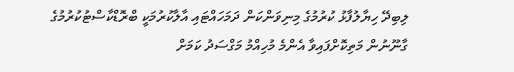ލިބިދޭ ހިޔާލުފާޅު ކުރުމުގެ މިނިވަންކަން ދަމަހައްޓައި އާލާކުރުމަކީ ބްރޮޑްކާސްޓުކުރުމުގެ ގާނޫނުން މަތިކޮށްފައިވާ އެންމެ މުހިއްމު މަގްސަދު ކަމަށް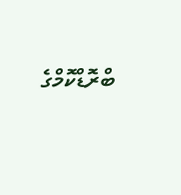ބްރޮޑްކޮމްގެ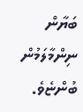ބަޔާން ނިންމާލަމުން ބުންޏެވެ.